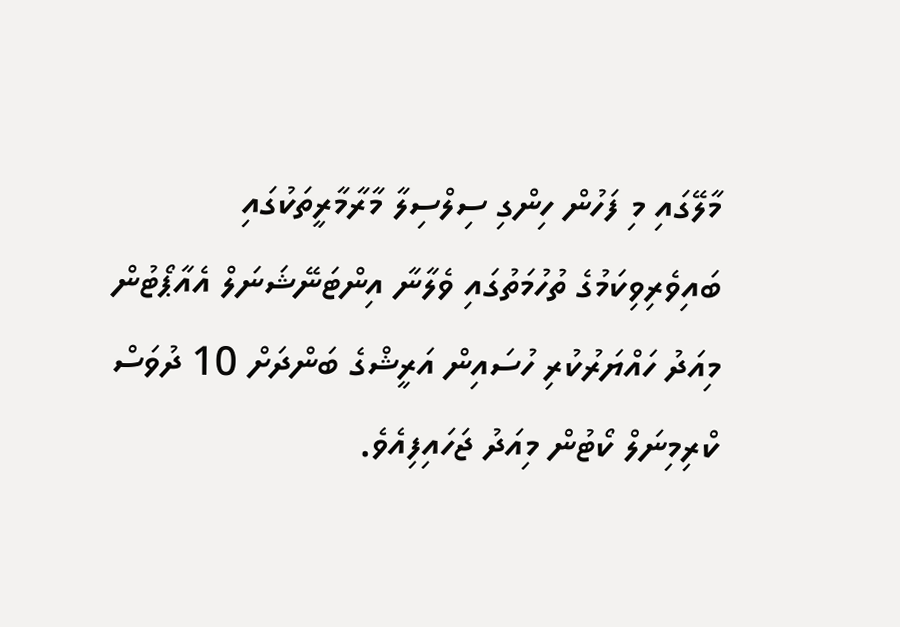މާލޭގައި މި ފަހުން ހިންގި ސިލްސިލާ މާރާމާރީތަކުގައި ބައިވެރިވިކަމުގެ ތުހުމަތުގައި ވެލާނާ އިންޓަނޭޝަނަލް އެއާޕޯޓުން މިއަދު ހައްޔަރުކުރި ހުސައިން އަރީޝްގެ ބަންދަށް 10 ދުވަސް ކްރިމިނަލް ކޯޓުން މިއަދު ޖަހައިފިއެވެ.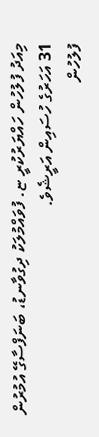މިއަދު ފުލުހުން ހައްޔަރުކުރީ ޏ. ފުވައްމުލަކު ދިގުވާނޑު، ބަނަފްސާގޭ އުމުރުން 31 އަހަރުގެ ހުސައިން އަރީޝެވެ.
ފުލުހުން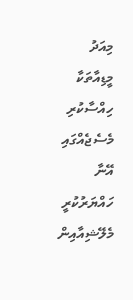މިއަދު މީޑިއާތަކާ ހިއްސާކުރި މެސެޖެއްގައި އޭނާ ހައްޔަރުކުރީ މެލޭޝިއާއިން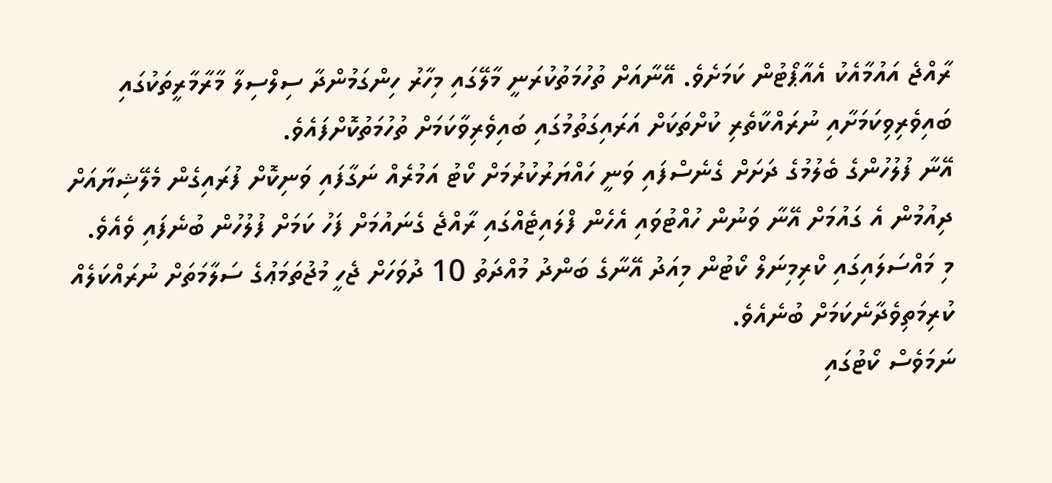ރާއްޖެ އައުމާއެކު އެއާޕޯޓުން ކަމަށެވެ. އޭނާއަށް ތުހުމަތުކުރަނީ މާލޭގައި މިހާރު ހިންގަމުންދާ ސިލްސިލާ މާރާމާރީތަކުގައި ބައިވެރިވިކަމަށާއި ނުރައްކާތެރި ކުށްތަކަށް އަރައިގަތުމުގައި ބައިވެރިވާކަމަށް ތުހުމަތުކޮށްފައެވެ.
އޭނާ ފުލުހުންގެ ބެލުމުގެ ދަށަށް ގެނެސްފައި ވަނީ ހައްޔަރުކުރުމަށް ކޯޓު އަމުރެއް ނަގާފައި ވަނިކޮށް ފުރައިގެން މެލޭޝިޔާއަށް ދިއުމުން އެ ގައުމަށް އޭނާ ވަނުން ހުއްޓުވައި އެހެން ފްލައިޓެއްގައި ރާއްޖެ ގެނައުމަށް ފަހު ކަމަށް ފުލުހުން ބުނެފައި ވެއެވެ.
މި މައްސަލައިގައި ކްރިމިނަލް ކޯޓުން މިއަދު އޭނާގެ ބަންދު މުއްދަތު 10 ދުވަހަށް ޖެހީ މުޖުތަމަޢުގެ ސަލާމަތަށް ނުރައްކަލެއް ކުރިމަތިވެދާނެކަމަށް ބުނެއެވެ.
ނަމަވެސް ކޯޓުގައި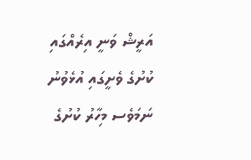އަރީޝް ވަނީ އިރެއްގައި ކުށުގެ ވެށީގައި އުޅެވުނު ނަމަވެސ މިހާރު ކުށުގެ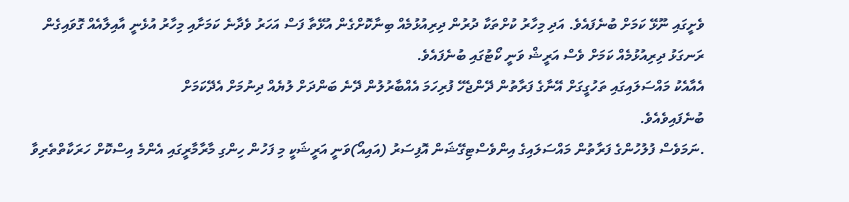ވެށީގައި ނޫޅޭ ކަމަށް ބުނެފައެވެ. އަދި މިހާރު ކުށްތަކާ ދުރުން ދިރިއުޅުމެއް ބިނާކޮށްގެން އުޅޭތާ ފަސް އަހަރު ވެދާނެ ކަމަށާއި މިހާރު އުޅެނީ އާއިލާއެއް ގޮވައިގެން ރަނގަޅު ދިރިއުޅުމެއް ކަމަށް ވެސް އަރީޝް ވަނީ ކޯޓުގައި ބުނެފައެވެ.
އެއާއެކު މައްސަލައިގައި ތަހުގީގަށް އޭނާގެ ފަރާތުން ދޭންޖެހޭ ފުރިހަމަ އެއްބާރުލުން ދޭނެ ބަންދަށް ލުޔެއް ދިނުމަށް އެދޭކަމަށް
ބުނެފައިވެއެވެ.
.ނަމަވެސް ފުލުހުންގެ ފަރާތުން މައްސަލައިގެ އިންވެސްޓިގޭޝަން އޮފިސަރު (އައިއޯ)ވަނީ އަރީޝަކީ މި ފަހުން ހިންގި މާރާމާރީގައި އެންމެ އިސްކޮށް ހަރަކާތްތެރިވާ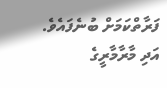ފަރާތްކަމަށް ބުނެފައެވެ.
އަދި މާރާމާރީގެ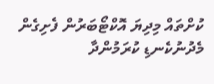ކުށްތައް މިދިޔަ އޮކްޓޯބަރުން ފެށިގެން މެދުނުކެނޑި ކުރަމުންދާ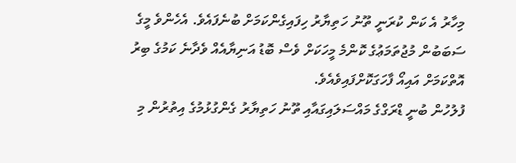މިހާރު އެ ކަން ކުރަނީ ތޫނު ހަތިޔާރު ހިފައިގެންކަމަށް ބުނެފައެވެ. އެހެންވެ މީގެ ސަބަބުން މުޖުތަމަޢުގެ ކޮންމެ މީހަކަށް ވެސް ބޮޑު އަނިޔާއެއް ވެދާނެ ކަމުގެ ބިރު އޮތްކަމަށް އައިއޯ ފާހަގަކޮށްފައިވެއެވެ.
ފުލުހުން ބުނީ ޑްރަގްގެ މައްސަލައިގައާއި ތޫނު ހަތިޔާރު ގެންގުޅުމުގެ އިތުރުން މި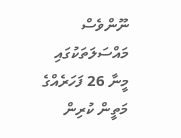ނޫންވެސް މައްސަލަތަކުގައި މީނާ 26 ފަހަރެއްގެ މަތީން ކުރިން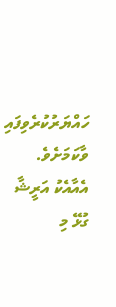ހައްޔަރުކުރެވިފައި ވާކަމަށެވެ.
އެއާއެކު އަރީޝާ ގުޅޭ މި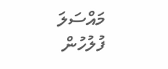މައްސަލަ ފުލުހުން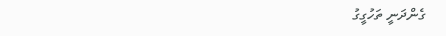ގެންދަނީ ތަހުގީގު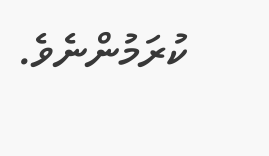ކުރަމުންނެވެ.